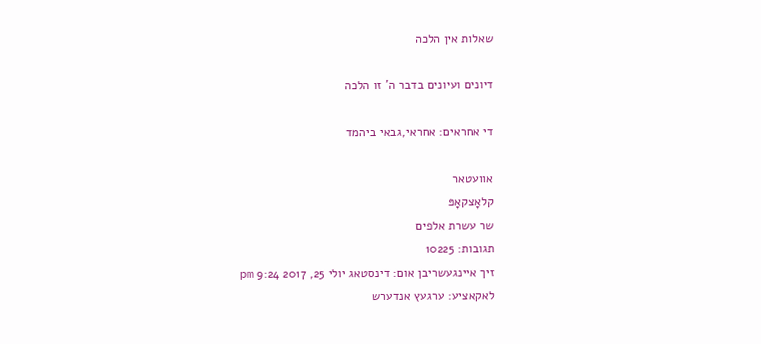שאלות אין הלכה

דיונים ועיונים בדבר ה' זו הלכה

די אחראים: אחראי,גבאי ביהמד

אוועטאר
קלאָצקאָפּ
שר עשרת אלפים
תגובות: 10225
זיך איינגעשריבן אום: דינסטאג יולי 25, 2017 9:24 pm
לאקאציע: ערגעץ אנדערש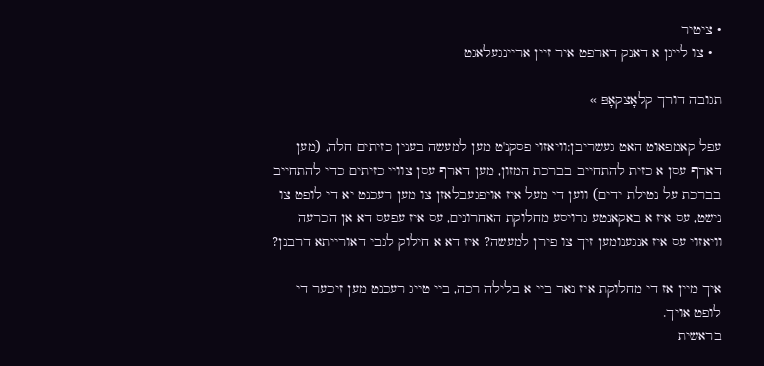• ציטיר
  • צו לייגן א דאנק דארפט איר זיין אריינגעלאגט

תגובה דורך קלאָצקאָפּ »

עפל קאמפאוט האט געשריבן:וויאזוי פסקנ'ט מען למעשה בענין כזיתים חלה, (מען דארף עסן א כזית להתחייב בברכת המזון, מען דארף עסן צוויי כזיתים כדי להתחייב בברכת על נטילת ידים) ווען די מעל איז אויפגעבלאזן צו מען רעכנט יא די לופט צו נישט, עס איז א באקאנטע גרויסע מחלוקת האחרונים, עס איז עפעס דא אן הכרעה וויאזוי עס איז אנגענומען זיך צו פירן למעשה? איז דא א חילוק לגבי דאורייתא דרבנן?

איך מיין אז די מחלוקת איז נאר ביי א בלילה רכה, ביי טייג רעכנט מען זיכער די לופט אויך.
בראשית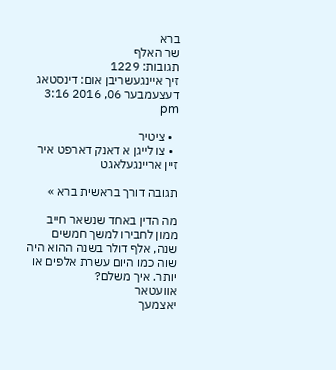ברא
שר האלף
תגובות: 1229
זיך איינגעשריבן אום: דינסטאג דעצעמבער 06, 2016 3:16 pm

  • ציטיר
  • צו לייגן א דאנק דארפט איר זיין אריינגעלאגט

תגובה דורך בראשית ברא »

מה הדין באחד שנשאר חייב ממון לחבירו למשך חמשים שנה, אלף דולר בשנה ההוא היה שוה כמו היום עשרת אלפים או יותר. איך משלם?
אוועטאר
יאצמעך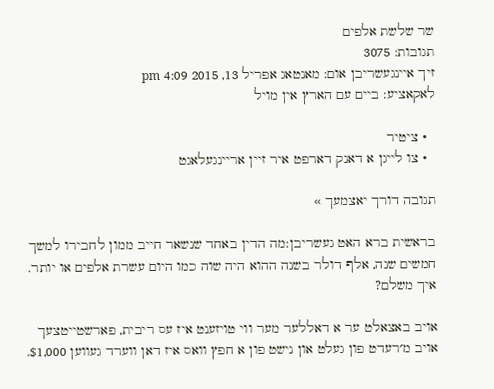שר שלשת אלפים
תגובות: 3075
זיך איינגעשריבן אום: מאנטאג אפריל 13, 2015 4:09 pm
לאקאציע: ביים עם הארץ אין מויל

  • ציטיר
  • צו לייגן א דאנק דארפט איר זיין אריינגעלאגט

תגובה דורך יאצמעך »

בראשית ברא האט געשריבן:מה הדין באחד שנשאר חייב ממון לחבירו למשך חמשים שנה, אלף דולר בשנה ההוא היה שוה כמו היום עשרת אלפים או יותר. איך משלם?

אויב באצאלט ער א דאללער מער ווי טויזענט איז עס ריבית, פארשטייטצעך אויב מ׳רעדט פון געלט און נישט פון א חפץ וואס איז דאן ווערד געווען $1,000.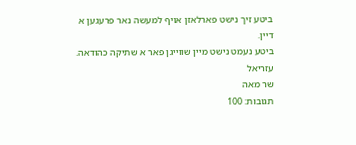ביטע זיך נישט פארלאזן אויף למעשה נאר פרעגען א דיין.
ביטע נעמט נישט מיין שווייגן פאר א שתיקה כהודאה.
עזריאל
שר מאה
תגובות: 100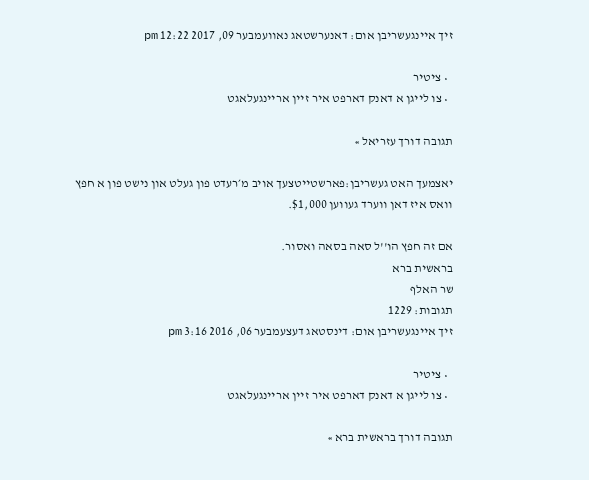זיך איינגעשריבן אום: דאנערשטאג נאוועמבער 09, 2017 12:22 pm

  • ציטיר
  • צו לייגן א דאנק דארפט איר זיין אריינגעלאגט

תגובה דורך עזריאל »

יאצמעך האט געשריבן:פארשטייטצעך אויב מ׳רעדט פון געלט און נישט פון א חפץ וואס איז דאן ווערד געווען $1,000.

אם זה חפץ הו''ל סאה בסאה ואסור.
בראשית ברא
שר האלף
תגובות: 1229
זיך איינגעשריבן אום: דינסטאג דעצעמבער 06, 2016 3:16 pm

  • ציטיר
  • צו לייגן א דאנק דארפט איר זיין אריינגעלאגט

תגובה דורך בראשית ברא »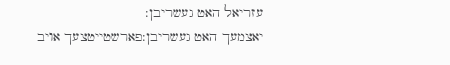עזריאל האט געשריבן:
יאצמעך האט געשריבן:פארשטייטצעך אויב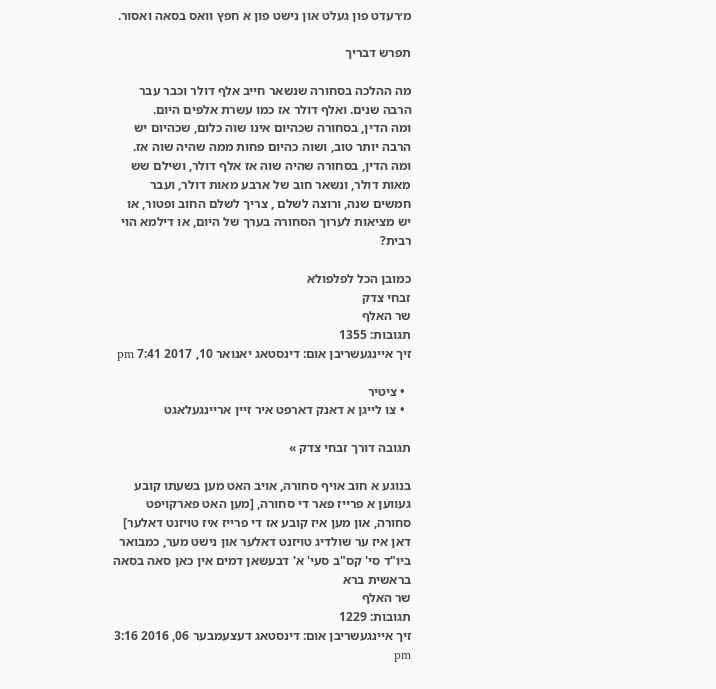מ׳רעדט פון געלט און נישט פון א חפץ וואס בסאה ואסור.

תפרש דבריך

מה ההלכה בסחורה שנשאר חייב אלף דולר וכבר עבר הרבה שנים. ואלף דולר אז כמו עשרת אלפים היום.
ומה הדין, בסחורה שכהיום אינו שוה כלום, שכהיום יש הרבה יותר טוב, ושוה כהיום פחות ממה שהיה שוה אז.
ומה הדין, בסחורה שהיה שוה אז אלף דולר, ושילם שש מאות דולר, ונשאר חוב של ארבע מאות דולר, ועבר חמשים שנה, ורוצה לשלם , צריך לשלם החוב ופטור, או יש מציאות לערוך הסחורה בערך של היום, או דילמא הוי רבית?

כמובן הכל לפלפולא
זבחי צדק
שר האלף
תגובות: 1355
זיך איינגעשריבן אום: דינסטאג יאנואר 10, 2017 7:41 pm

  • ציטיר
  • צו לייגן א דאנק דארפט איר זיין אריינגעלאגט

תגובה דורך זבחי צדק »

בנוגע א חוב אויף סחורה, אויב האט מען בשעתו קובע געווען א פרייז פאר די סחורה, [מען האט פארקויפט סחורה, און מען איז קובע אז די פרייז איז טויזנט דאלער] דאן איז ער שולדיג טויזנט דאלער און נישט מער, כמבואר ביו"ד סי' קס"ב סעי' א' דבעשאן דמים אין כאן סאה בסאה
בראשית ברא
שר האלף
תגובות: 1229
זיך איינגעשריבן אום: דינסטאג דעצעמבער 06, 2016 3:16 pm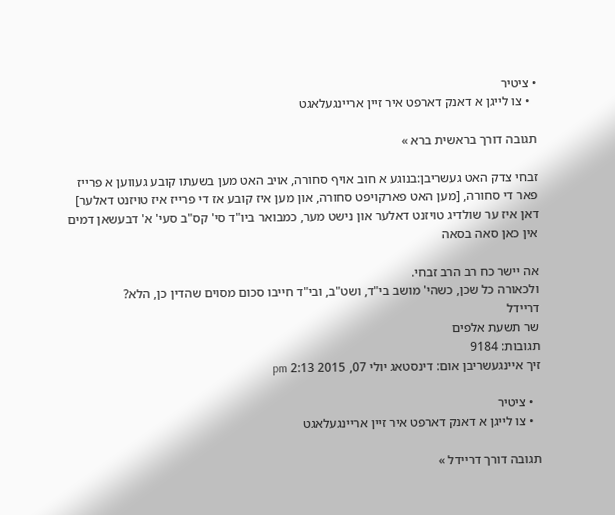• ציטיר
  • צו לייגן א דאנק דארפט איר זיין אריינגעלאגט

תגובה דורך בראשית ברא »

זבחי צדק האט געשריבן:בנוגע א חוב אויף סחורה, אויב האט מען בשעתו קובע געווען א פרייז פאר די סחורה, [מען האט פארקויפט סחורה, און מען איז קובע אז די פרייז איז טויזנט דאלער] דאן איז ער שולדיג טויזנט דאלער און נישט מער, כמבואר ביו"ד סי' קס"ב סעי' א' דבעשאן דמים אין כאן סאה בסאה

אה יישר כח רב הרב זבחי.
ולכאורה כל שכן, כשהי' מושב בי"ד, ושט"ב, ובי"ד חייבו סכום מסוים שהדין כן, הלא?
דריידל
שר תשעת אלפים
תגובות: 9184
זיך איינגעשריבן אום: דינסטאג יולי 07, 2015 2:13 pm

  • ציטיר
  • צו לייגן א דאנק דארפט איר זיין אריינגעלאגט

תגובה דורך דריידל »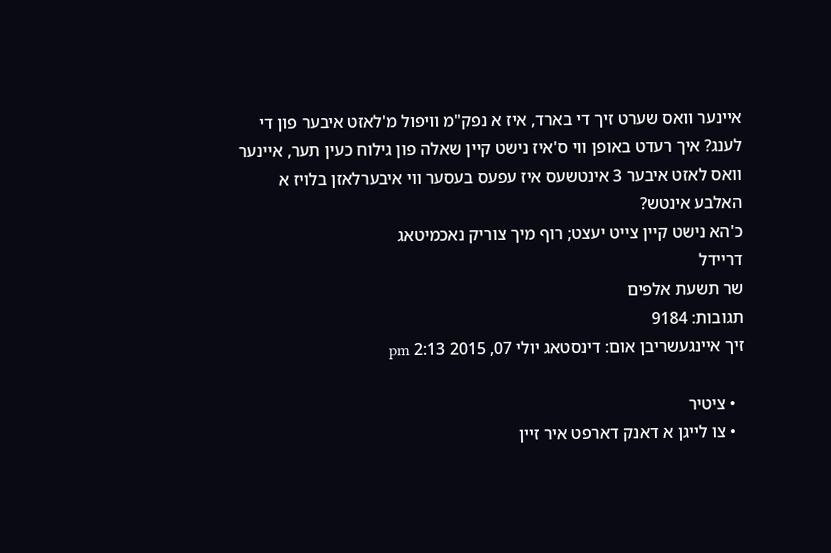איינער וואס שערט זיך די בארד, איז א נפק"מ וויפול מ'לאזט איבער פון די לענג? איך רעדט באופן ווי ס'איז נישט קיין שאלה פון גילוח כעין תער, איינער וואס לאזט איבער 3 אינטשעס איז עפעס בעסער ווי איבערלאזן בלויז א האלבע אינטש?
כ'הא נישט קיין צייט יעצט; רוף מיך צוריק נאכמיטאג
דריידל
שר תשעת אלפים
תגובות: 9184
זיך איינגעשריבן אום: דינסטאג יולי 07, 2015 2:13 pm

  • ציטיר
  • צו לייגן א דאנק דארפט איר זיין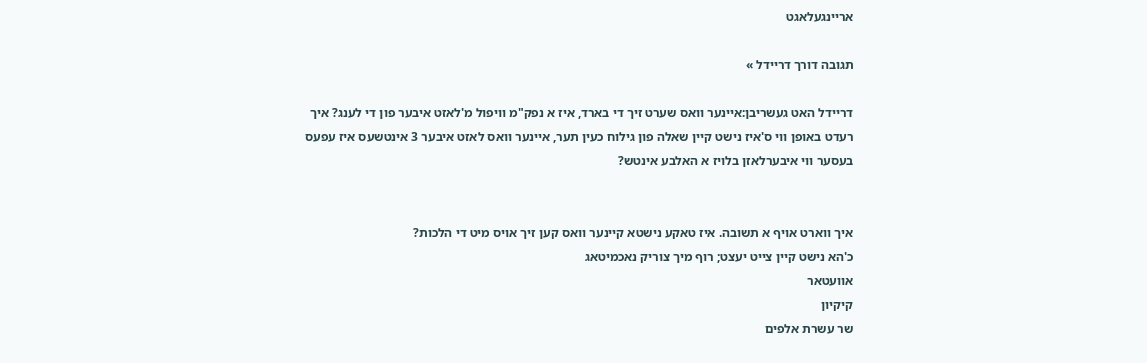אריינגעלאגט

תגובה דורך דריידל »

דריידל האט געשריבן:איינער וואס שערט זיך די בארד, איז א נפק"מ וויפול מ'לאזט איבער פון די לענג? איך רעדט באופן ווי ס'איז נישט קיין שאלה פון גילוח כעין תער, איינער וואס לאזט איבער 3 אינטשעס איז עפעס בעסער ווי איבערלאזן בלויז א האלבע אינטש?


איך ווארט אויף א תשובה. איז טאקע נישטא קיינער וואס קען זיך אויס מיט די הלכות?
כ'הא נישט קיין צייט יעצט; רוף מיך צוריק נאכמיטאג
אוועטאר
קיקיון
שר עשרת אלפים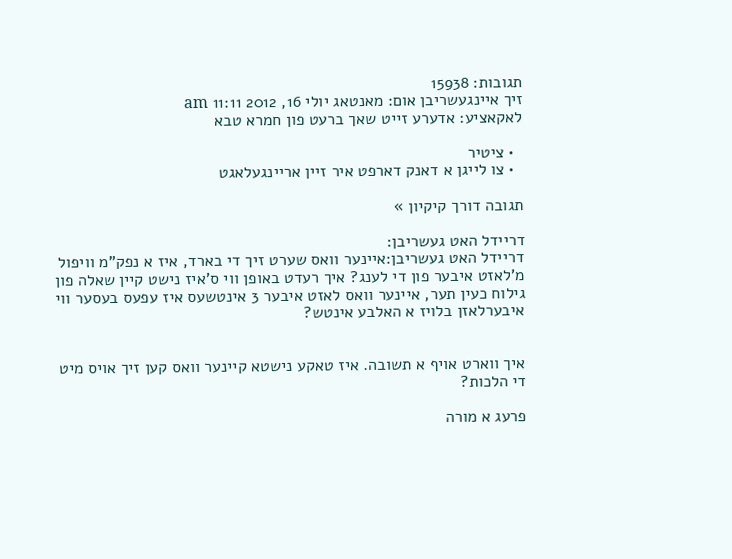תגובות: 15938
זיך איינגעשריבן אום: מאנטאג יולי 16, 2012 11:11 am
לאקאציע: אדערע זייט שאך ברעט פון חמרא טבא

  • ציטיר
  • צו לייגן א דאנק דארפט איר זיין אריינגעלאגט

תגובה דורך קיקיון »

דריידל האט געשריבן:
דריידל האט געשריבן:איינער וואס שערט זיך די בארד, איז א נפק"מ וויפול מ'לאזט איבער פון די לענג? איך רעדט באופן ווי ס'איז נישט קיין שאלה פון גילוח כעין תער, איינער וואס לאזט איבער 3 אינטשעס איז עפעס בעסער ווי איבערלאזן בלויז א האלבע אינטש?


איך ווארט אויף א תשובה. איז טאקע נישטא קיינער וואס קען זיך אויס מיט די הלכות?

פרעג א מורה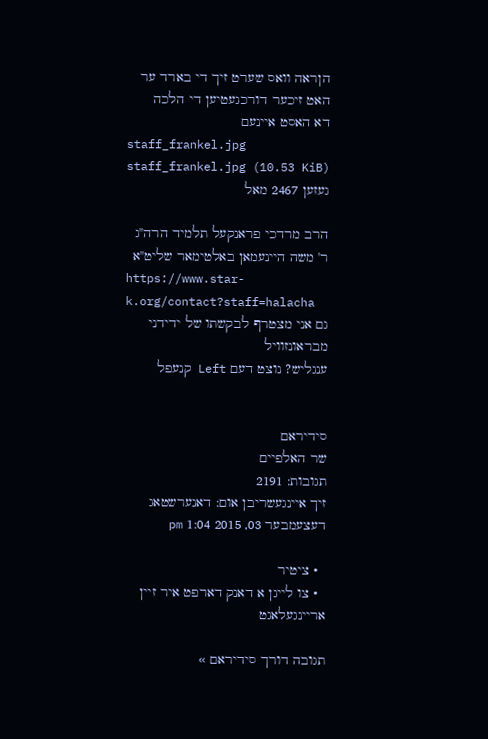הןראה וואס שערט זיך די בארד ער האט זיכער דורכגעטיען די הלכה
דא האסט איינעם
staff_frankel.jpg
staff_frankel.jpg (10.53 KiB) געזען 2467 מאל

הרב מרדכי פראנקעל תלמיד הרה"ג ר' משה היינעמאן באלטימאר שליט"א
https://www.star-k.org/contact?staff=halacha
גם אני מצטרף לבקשתו של ידידני מבראונזוויל
ענגליש? נוצט דעם Left קנעפל


סידיראם
שר האלפיים
תגובות: 2191
זיך איינגעשריבן אום: דאנערשטאג דעצעמבער 03, 2015 1:04 pm

  • ציטיר
  • צו לייגן א דאנק דארפט איר זיין אריינגעלאגט

תגובה דורך סידיראם »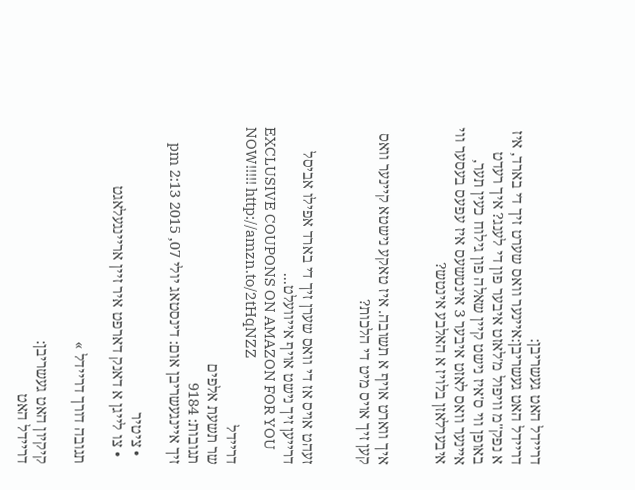דריידל האט געשריבן:
דריידל האט געשריבן:איינער וואס שערט זיך די בארד, איז א נפק"מ וויפול מ'לאזט איבער פון די לענג? איך רעדט באופן ווי ס'איז נישט קיין שאלה פון גילוח כעין תער, איינער וואס לאזט איבער 3 אינטשעס איז עפעס בעסער ווי איבערלאזן בלויז א האלבע אינטש?


איך ווארט אויף א תשובה. איז טאקע נישטא קיינער וואס קען זיך אויס מיט די הלכות?


זעהט אויס אז די וואס שערן זיך די בארד אפילו אביסל דרייען זיך נישט אויף אייוועלט...
EXCLUSIVE COUPONS ON AMAZON FOR YOU NOW!!!!! http://amzn.to/2tHqNZZ
דריידל
שר תשעת אלפים
תגובות: 9184
זיך איינגעשריבן אום: דינסטאג יולי 07, 2015 2:13 pm

  • ציטיר
  • צו לייגן א דאנק דארפט איר זיין אריינגעלאגט

תגובה דורך דריידל »

קיקיון האט געשריבן:
דריידל האט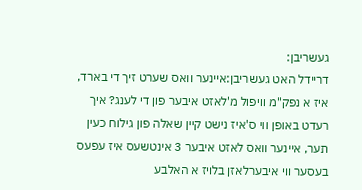געשריבן:
דריידל האט געשריבן:איינער וואס שערט זיך די בארד, איז א נפק"מ וויפול מ'לאזט איבער פון די לענג? איך רעדט באופן ווי ס'איז נישט קיין שאלה פון גילוח כעין תער, איינער וואס לאזט איבער 3 אינטשעס איז עפעס בעסער ווי איבערלאזן בלויז א האלבע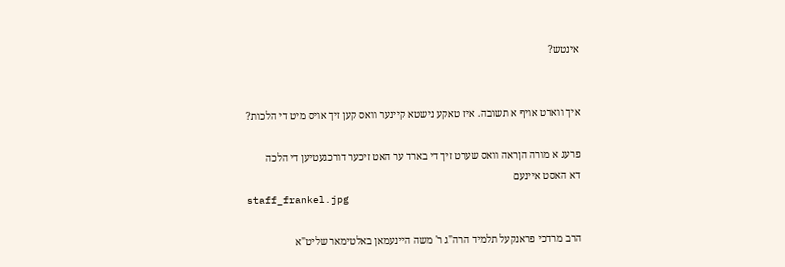אינטש?


איך ווארט אויף א תשובה. איז טאקע נישטא קיינער וואס קען זיך אויס מיט די הלכות?

פרעג א מורה הןראה וואס שערט זיך די בארד ער האט זיכער דורכגעטיען די הלכה
דא האסט איינעם
staff_frankel.jpg

הרב מרדכי פראנקעל תלמיד הרה"ג ר' משה היינעמאן באלטימאר שליט"א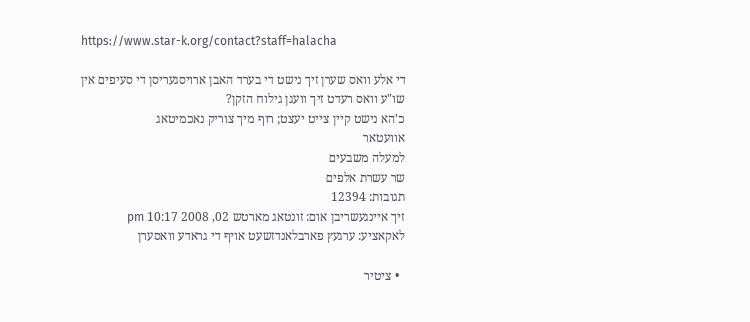https://www.star-k.org/contact?staff=halacha

די אלע וואס שערן זיך נישט די בערד האבן ארויסגעריסן די סעיפים אין שו"ע וואס רעדט זיך וועגן גילוח הזקן?
כ'הא נישט קיין צייט יעצט; רוף מיך צוריק נאכמיטאג
אוועטאר
למעלה משבעים
שר עשרת אלפים
תגובות: 12394
זיך איינגעשריבן אום: זונטאג מארטש 02, 2008 10:17 pm
לאקאציע: ערגעץ פארבלאנדזשעט אויף די גראדע וואסערן

  • ציטיר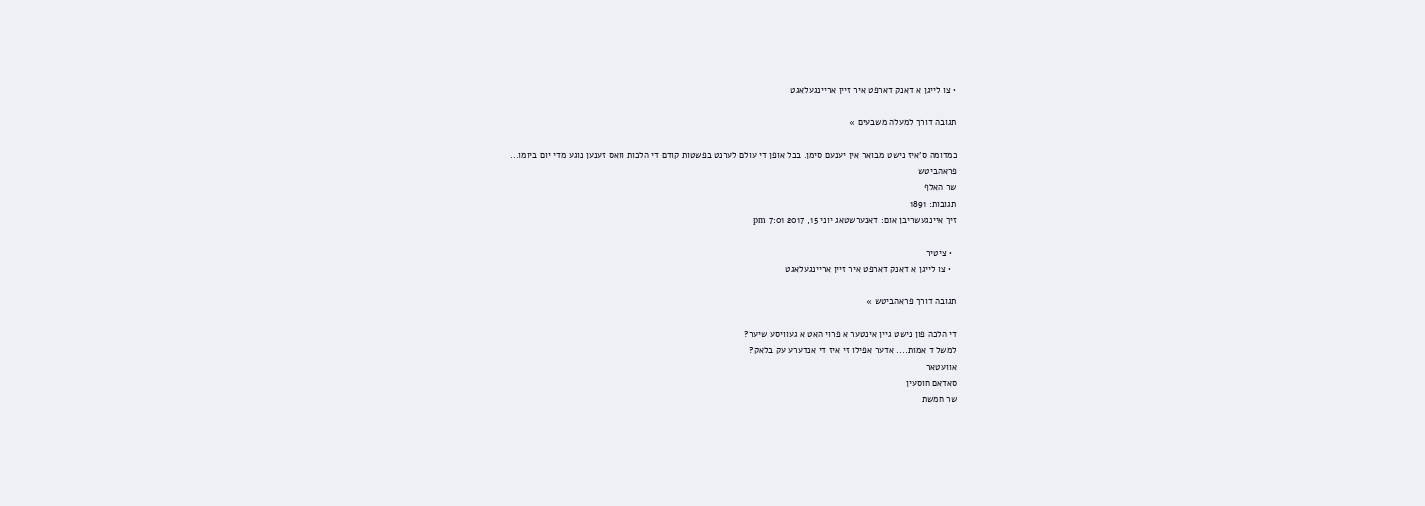• צו לייגן א דאנק דארפט איר זיין אריינגעלאגט

תגובה דורך למעלה משבעים »

כמדומה ס'איז נישט מבואר אין יענעם סימן. בכל אופן די עולם לערנט בפשטות קודם די הלכות וואס זענען נוגע מדי יום ביומו...
פראהביטש
שר האלף
תגובות: 1891
זיך איינגעשריבן אום: דאנערשטאג יוני 15, 2017 7:01 pm

  • ציטיר
  • צו לייגן א דאנק דארפט איר זיין אריינגעלאגט

תגובה דורך פראהביטש »

די הלכה פון נישט גיין אינטער א פרוי האט א געוויסע שיער?
למשל ד אמות.... אדער אפילו זי איז די אנדערע עק בלאק?
אוועטאר
סאדאם חוסעין
שר חמשת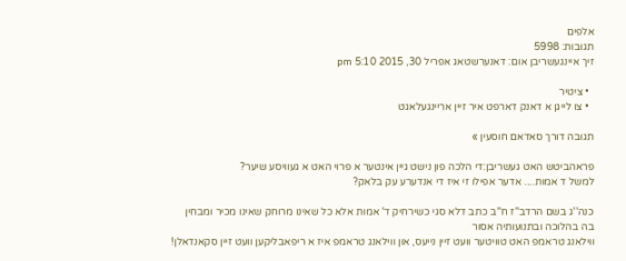אלפים
תגובות: 5998
זיך איינגעשריבן אום: דאנערשטאג אפריל 30, 2015 5:10 pm

  • ציטיר
  • צו לייגן א דאנק דארפט איר זיין אריינגעלאגט

תגובה דורך סאדאם חוסעין »

פראהביטש האט געשריבן:די הלכה פון נישט גיין אינטער א פרוי האט א געוויסע שיער?
למשל ד אמות.... אדער אפילו זי איז די אנדערע עק בלאק?

כנה''ג בשם הרדב''ז ח''ב כתב דלא סגי כשירחיק ד' אמות אלא כל שאינו מרוחק שאינו מכיר ומבחין בה בהלוכה ובתנועותיה אסור
ווילאנג טראמפ האט טוויטער וועט זיין נייעס, און ווילאנג טראמפ איז א ריפאבליקען וועט זיין סקאנדאלן!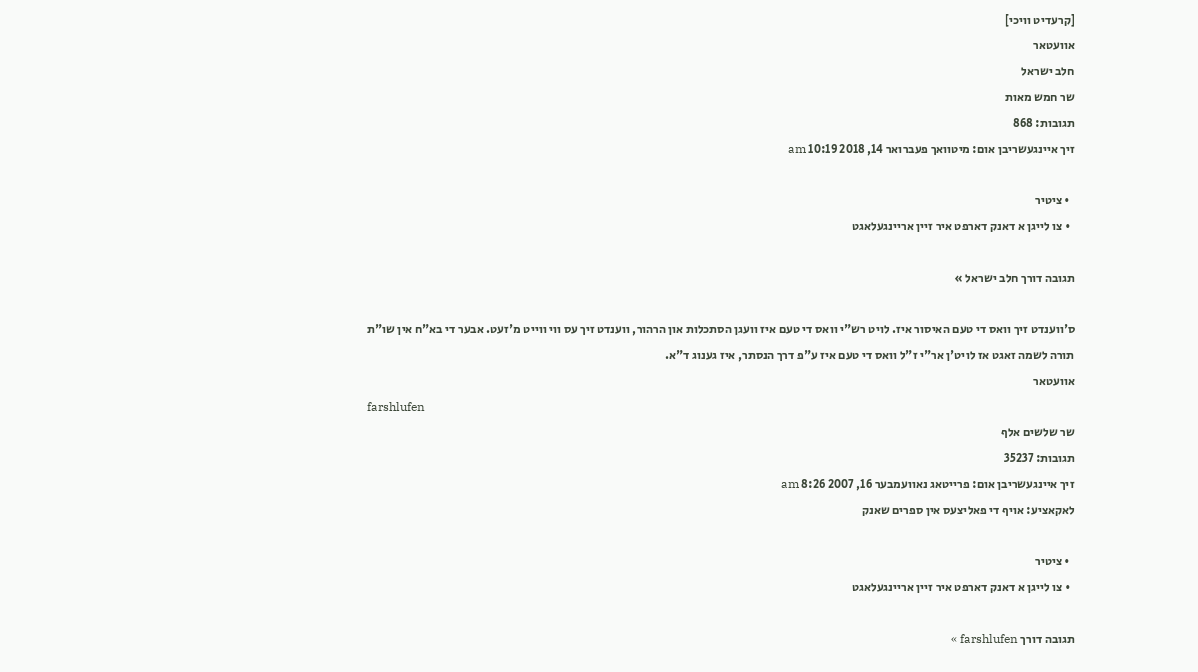[קרעדיט וויכי]
אוועטאר
חלב ישראל
שר חמש מאות
תגובות: 868
זיך איינגעשריבן אום: מיטוואך פעברואר 14, 2018 10:19 am

  • ציטיר
  • צו לייגן א דאנק דארפט איר זיין אריינגעלאגט

תגובה דורך חלב ישראל »

ס'ווענדט זיך וואס די טעם האיסור איז. לויט רש"י וואס די טעם איז וועגן הסתכלות און הרהור, ווענדט זיך עס ווי ווייט מ'זעט. אבער די בא"ח אין שו"ת תורה לשמה זאגט אז לויט'ן אר"י ז"ל וואס די טעם איז ע"פ דרך הנסתר, איז גענוג ד"א.
אוועטאר
farshlufen
שר שלשים אלף
תגובות: 35237
זיך איינגעשריבן אום: פרייטאג נאוועמבער 16, 2007 8:26 am
לאקאציע: אויף די פאליצעס אין ספרים שאנק

  • ציטיר
  • צו לייגן א דאנק דארפט איר זיין אריינגעלאגט

תגובה דורך farshlufen »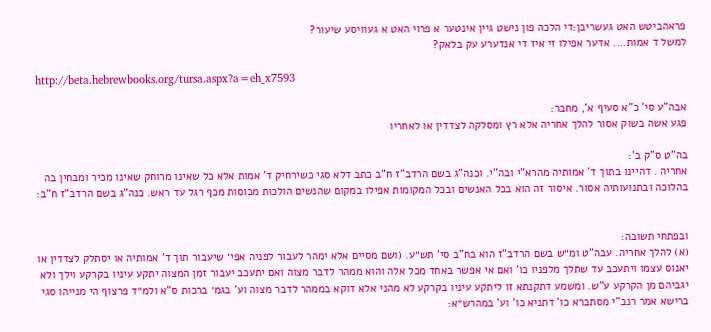פראהביטש האט געשריבן:די הלכה פון נישט גיין אינטער א פרוי האט א געוויסע שיעור?
למשל ד אמות.... אדער אפילו זי איז די אנדערע עק בלאק?

http://beta.hebrewbooks.org/tursa.aspx?a=eh_x7593

אבה"ע סי' כ"א סעיף א', מחבר:
פגע אשה בשוק אסור להלך אחריה אלא רץ ומסלקה לצדדין או לאחריו

בה"ט ס"ק ב':
אחריה . דהיינו בתוך ד' אמותיה מהרא"י ובה"י. וכנה"ג בשם הרדב"ז ח"ב כתב דלא סגי כשירחיק ד' אמות אלא כל שאינו מרוחק שאינו מכיר ומבחין בה בהלוכה ובתנועותיה אסור. איסור זה הוא בכל האנשים ובכל המקומות אפילו במקום שהנשים הולכות מכוסות מכף רגל עד ראש. כנה"ג בשם הרדב"ז ח"ב:


ובפתחי תשובה:
(א) להלך אחריה. עבה"ט ומ״ש בשם הרדב"ז הוא בח"ב סי' תש״ע. (ושם מסיים אלא ימהר לעבור לפניה אפי׳ שיעבור תוך ד' אמותיה או יסתלק לצדדין או יאנוס עצמו ויתעכב עד שתלך מלפניו כו' ואם אי אפשר באחד מכל אלה והוא ממהר לדבר מצוה ואם יתעכב יעבור זמן המצוה יתקע עיניו בקרקע וילך ולא יגביהם מן הקרקע ע"ש. ומשמע דתקנתא זו ליתקע עיניו בקרקע לא מהני אלא דוקא בממהר לדבר מצוה וע' בגמ׳ ברכות ס"א ולמ״ד פרצוף הי מנייהו סגי ברישא אמר רנב"י מסתברא כו' דתניא כו' וע' במהרש״א: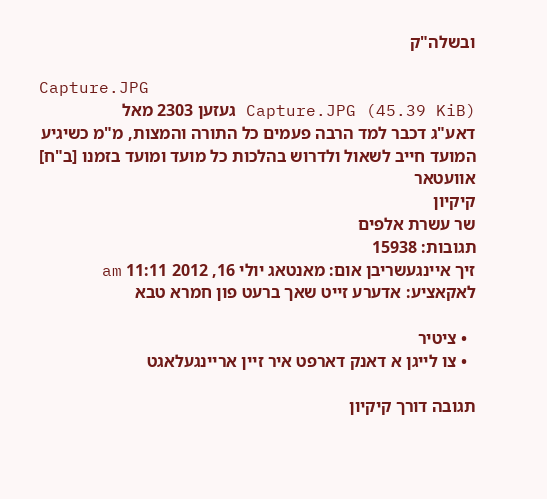ובשלה"ק

Capture.JPG
Capture.JPG (45.39 KiB) געזען 2303 מאל
דאע"ג דכבר למד הרבה פעמים כל התורה והמצות, מ"מ כשיגיע המועד חייב לשאול ולדרוש בהלכות כל מועד ומועד בזמנו [ב"ח]
אוועטאר
קיקיון
שר עשרת אלפים
תגובות: 15938
זיך איינגעשריבן אום: מאנטאג יולי 16, 2012 11:11 am
לאקאציע: אדערע זייט שאך ברעט פון חמרא טבא

  • ציטיר
  • צו לייגן א דאנק דארפט איר זיין אריינגעלאגט

תגובה דורך קיקיון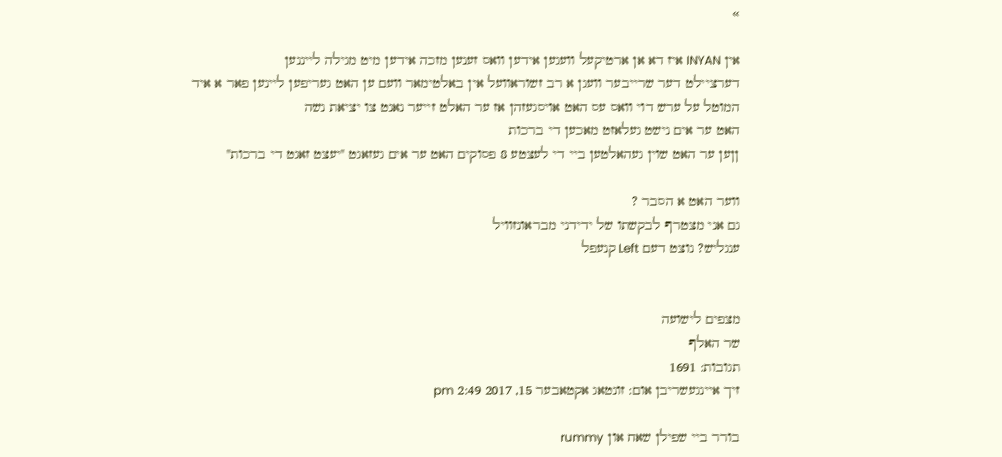»

אין INYAN איז דא אן ארטיקעל וועגען אידען וואס זענען מזכה אידען מיט מגילה לייננען
דערציילט דער שרייבער וועגן א רב זשוראוועל אין באלטימאר וועם ען האט געריפען ליינען פאר א איד
המוטל על ערש דוי וואס עס האט אויסגעזהן אז ער האלט זייער נאנט צו יציאת נשה
האט ער אים נישט געלאזט מאכען די ברכות
ןןען ער האט שוין געהאלטען ביי די לעצטע 8 פסוקים האט ער אים געזאגט "יעצט זאגט די ברכות"

ווער האט א הסבר ?
גם אני מצטרף לבקשתו של ידידני מבראונזוויל
ענגליש? נוצט דעם Left קנעפל


מצפים לישועה
שר האלף
תגובות: 1691
זיך איינגעשריבן אום: זונטאג אקטאבער 15, 2017 2:49 pm

בורר ביי שפילן שאח און rummy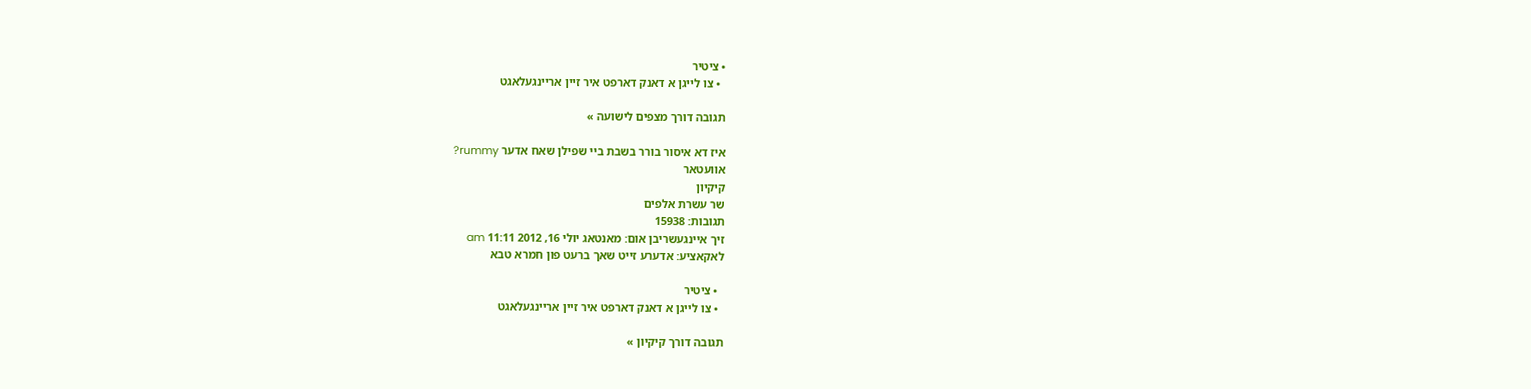• ציטיר
  • צו לייגן א דאנק דארפט איר זיין אריינגעלאגט

תגובה דורך מצפים לישועה »

איז דא איסור בורר בשבת ביי שפילן שאח אדער rummy?
אוועטאר
קיקיון
שר עשרת אלפים
תגובות: 15938
זיך איינגעשריבן אום: מאנטאג יולי 16, 2012 11:11 am
לאקאציע: אדערע זייט שאך ברעט פון חמרא טבא

  • ציטיר
  • צו לייגן א דאנק דארפט איר זיין אריינגעלאגט

תגובה דורך קיקיון »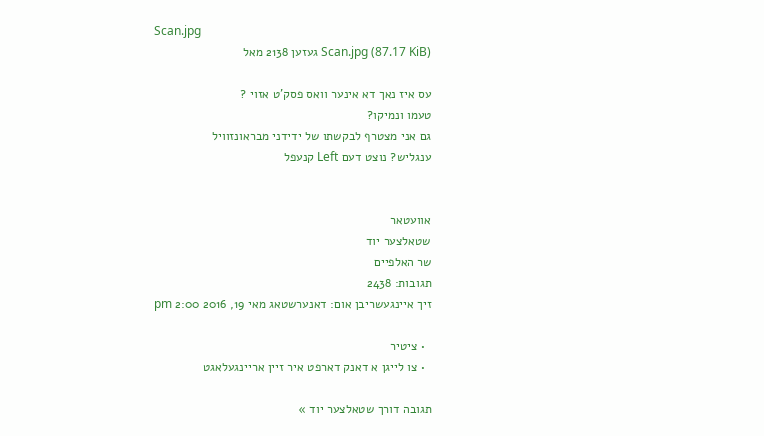Scan.jpg
Scan.jpg (87.17 KiB) געזען 2138 מאל

עס איז נאך דא אינער וואס פסק'ט אזוי ?
טעמו ונמיקו?
גם אני מצטרף לבקשתו של ידידני מבראונזוויל
ענגליש? נוצט דעם Left קנעפל


אוועטאר
שטאלצער יוד
שר האלפיים
תגובות: 2438
זיך איינגעשריבן אום: דאנערשטאג מאי 19, 2016 2:00 pm

  • ציטיר
  • צו לייגן א דאנק דארפט איר זיין אריינגעלאגט

תגובה דורך שטאלצער יוד »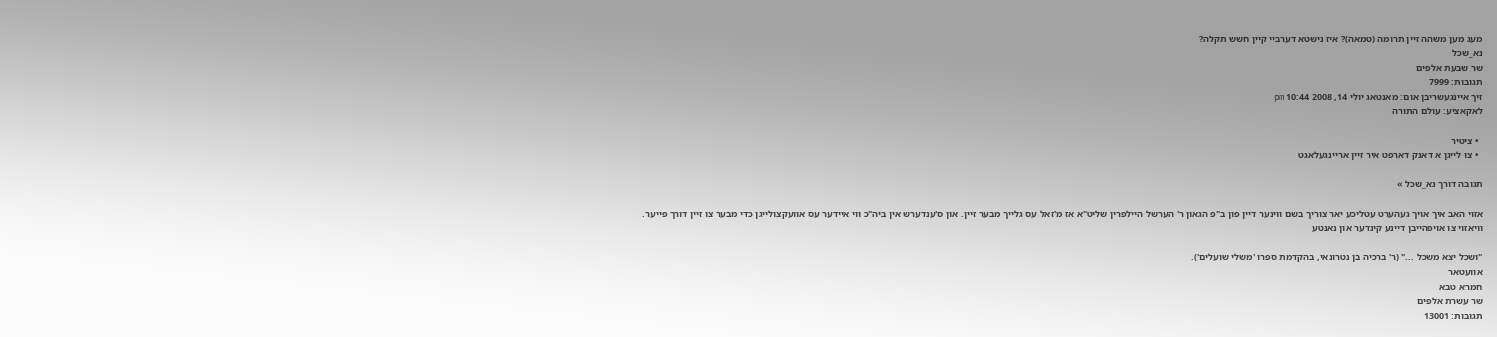מעג מען משהה זיין תרומה (טמאה)? איז נישטא דערביי קיין חשש תקלה?
נא_שכל
שר שבעת אלפים
תגובות: 7999
זיך איינגעשריבן אום: מאנטאג יולי 14, 2008 10:44 pm
לאקאציע: עולם התורה

  • ציטיר
  • צו לייגן א דאנק דארפט איר זיין אריינגעלאגט

תגובה דורך נא_שכל »

אזוי האב איך אויך געהערט עטליכע יאר צוריך בשם ווינער דיין פון ב"פ הגאון ר' הערשל היילפרין שליט"א אז מ'זאל עס גלייך מבער זיין. און ס'ענדערש אין ביה"כ ווי איידער עס אוועקצולייגן כדי מבער צו זיין דורך פייער.
וויאזוי צו אויפהייבן דיינע קינדער און נאנטע

"ושכל יצא משכל ..." (ר' ברכיה בן נטרונאי, בהקדמת ספרו 'משלי שועלים').
אוועטאר
חמרא טבא
שר עשרת אלפים
תגובות: 13001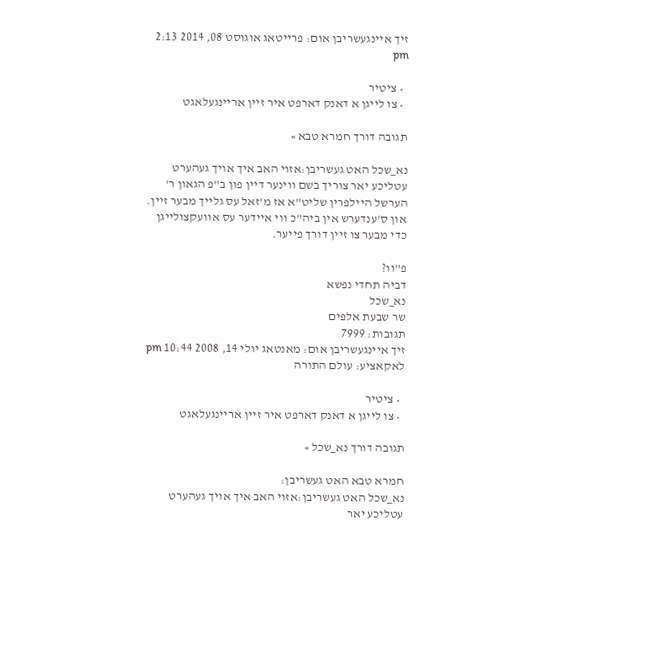זיך איינגעשריבן אום: פרייטאג אוגוסט 08, 2014 2:13 pm

  • ציטיר
  • צו לייגן א דאנק דארפט איר זיין אריינגעלאגט

תגובה דורך חמרא טבא »

נא_שכל האט געשריבן:אזוי האב איך אויך געהערט עטליכע יאר צוריך בשם ווינער דיין פון ב"פ הגאון ר' הערשל היילפרין שליט"א אז מ'זאל עס גלייך מבער זיין. און ס'ענדערש אין ביה"כ ווי איידער עס אוועקצולייגן כדי מבער צו זיין דורך פייער.

פ"וו?
דביה תחדי נפשא
נא_שכל
שר שבעת אלפים
תגובות: 7999
זיך איינגעשריבן אום: מאנטאג יולי 14, 2008 10:44 pm
לאקאציע: עולם התורה

  • ציטיר
  • צו לייגן א דאנק דארפט איר זיין אריינגעלאגט

תגובה דורך נא_שכל »

חמרא טבא האט געשריבן:
נא_שכל האט געשריבן:אזוי האב איך אויך געהערט עטליכע יאר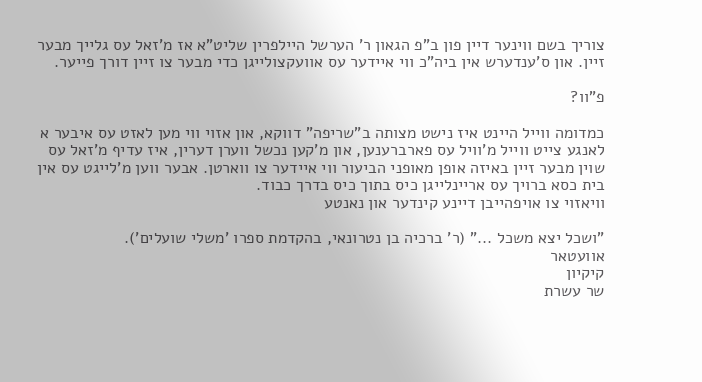צוריך בשם ווינער דיין פון ב"פ הגאון ר' הערשל היילפרין שליט"א אז מ'זאל עס גלייך מבער זיין. און ס'ענדערש אין ביה"כ ווי איידער עס אוועקצולייגן כדי מבער צו זיין דורך פייער.

פ"וו?

כמדומה ווייל היינט איז נישט מצותה ב"שריפה" דווקא, און אזוי ווי מען לאזט עס איבער א לאנגע צייט ווייל מ'וויל עס פארברענען, און מ'קען נכשל ווערן דערין, איז עדיף מ'זאל עס שוין מבער זיין באיזה אופן מאופני הביעור ווי איידער צו ווארטן. אבער ווען מ'לייגט עס אין בית כסא ברויך עס אריינלייגן כיס בתוך כיס בדרך כבוד.
וויאזוי צו אויפהייבן דיינע קינדער און נאנטע

"ושכל יצא משכל ..." (ר' ברכיה בן נטרונאי, בהקדמת ספרו 'משלי שועלים').
אוועטאר
קיקיון
שר עשרת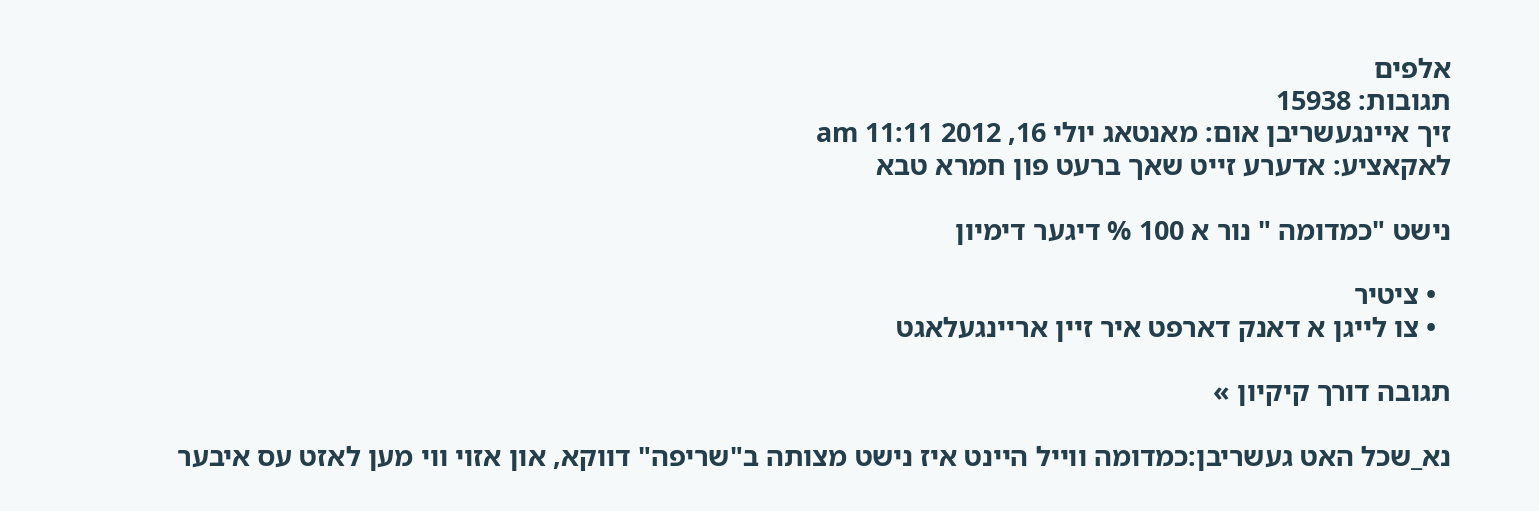אלפים
תגובות: 15938
זיך איינגעשריבן אום: מאנטאג יולי 16, 2012 11:11 am
לאקאציע: אדערע זייט שאך ברעט פון חמרא טבא

נישט "כמדומה " נור א 100 % דיגער דימיון

  • ציטיר
  • צו לייגן א דאנק דארפט איר זיין אריינגעלאגט

תגובה דורך קיקיון »

נא_שכל האט געשריבן:כמדומה ווייל היינט איז נישט מצותה ב"שריפה" דווקא, און אזוי ווי מען לאזט עס איבער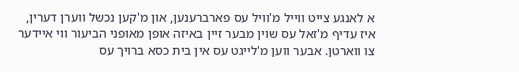א לאנגע צייט ווייל מ'וויל עס פארברענען, און מ'קען נכשל ווערן דערין, איז עדיף מ'זאל עס שוין מבער זיין באיזה אופן מאופני הביעור ווי איידער צו ווארטן. אבער ווען מ'לייגט עס אין בית כסא ברויך עס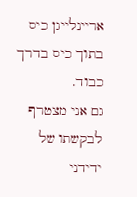אריינלייגן כיס בתוך כיס בדרך כבוד.
גם אני מצטרף לבקשתו של ידידני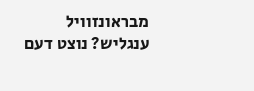מבראונזוויל
ענגליש? נוצט דעם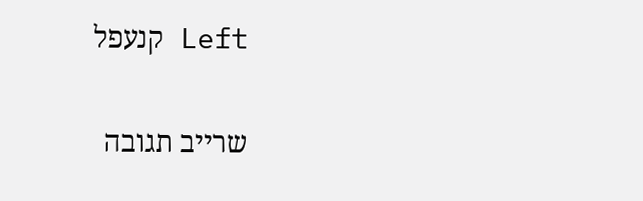Left קנעפל


שרייב תגובה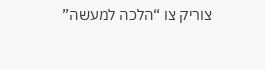צוריק צו “הלכה למעשה”